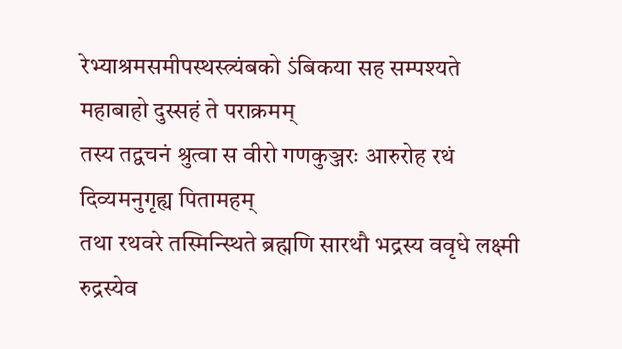रेभ्याश्रमसमीपस्थस्त्र्यंबको ऽंबिकया सह सम्पश्यते महाबाहो दुस्सहं ते पराक्रमम्
तस्य तद्वचनं श्रुत्वा स वीरो गणकुञ्जरः आरुरोह रथं दिव्यमनुगृह्य पितामहम्
तथा रथवरे तस्मिन्स्थिते ब्रह्मणि सारथौ भद्रस्य ववृधे लक्ष्मी रुद्रस्येव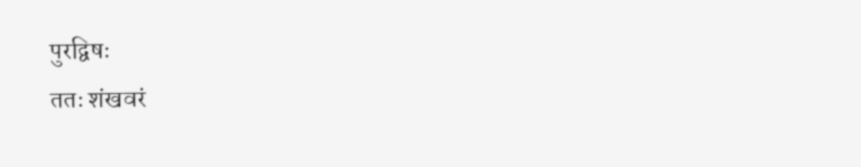पुरद्विषः
ततः शंखवरं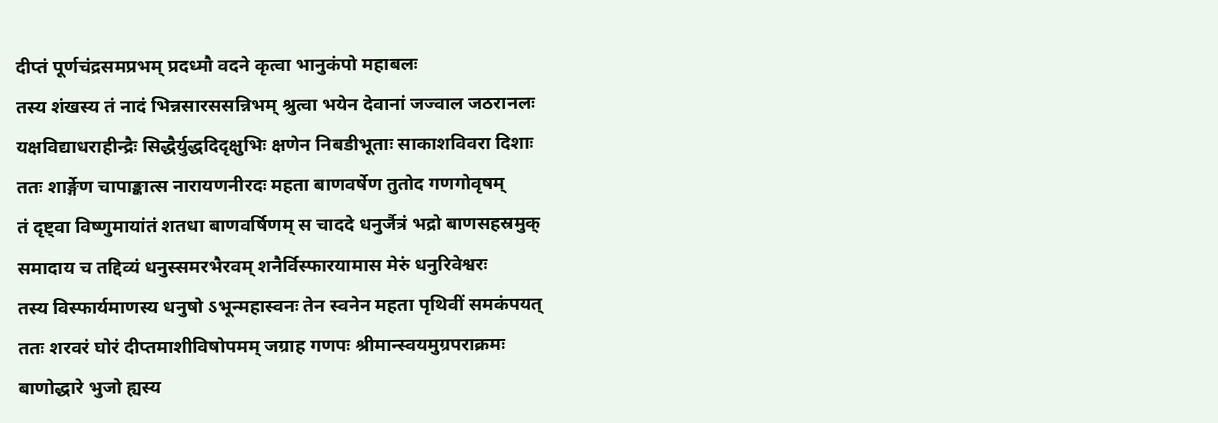दीप्तं पूर्णचंद्रसमप्रभम् प्रदध्मौ वदने कृत्वा भानुकंपो महाबलः
तस्य शंखस्य तं नादं भिन्नसारससन्निभम् श्रुत्वा भयेन देवानां जज्वाल जठरानलः
यक्षविद्याधराहीन्द्रैः सिद्धैर्युद्धदिदृक्षुभिः क्षणेन निबडीभूताः साकाशविवरा दिशाः
ततः शार्ङ्गेण चापाङ्कात्स नारायणनीरदः महता बाणवर्षेण तुतोद गणगोवृषम्
तं दृष्ट्वा विष्णुमायांतं शतधा बाणवर्षिणम् स चाददे धनुर्जैत्रं भद्रो बाणसहस्रमुक्
समादाय च तद्दिव्यं धनुस्समरभैरवम् शनैर्विस्फारयामास मेरुं धनुरिवेश्वरः
तस्य विस्फार्यमाणस्य धनुषो ऽभून्महास्वनः तेन स्वनेन महता पृथिवीं समकंपयत्
ततः शरवरं घोरं दीप्तमाशीविषोपमम् जग्राह गणपः श्रीमान्स्वयमुग्रपराक्रमः
बाणोद्धारे भुजो ह्यस्य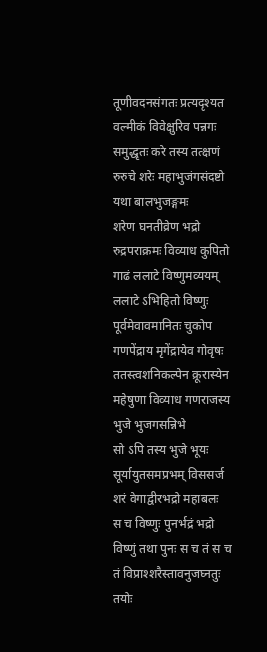तूणीवदनसंगतः प्रत्यदृश्यत वल्मीकं विवेक्षुरिव पन्नगः
समुद्धृतः करे तस्य तत्क्षणं रुरुचे शरेः महाभुजंगसंदष्टो यथा बालभुजङ्गमः
शरेण घनतीव्रेण भद्रो रुद्रपराक्रमः विव्याध कुपितो गाढं ललाटे विष्णुमव्ययम्
ललाटे ऽभिहितो विष्णुः पूर्वमेवावमानितः चुकोप गणपेंद्राय मृगेंद्रायेव गोवृषः
ततस्त्वशनिकल्पेन क्रूरास्येन महेषुणा विव्याध गणराजस्य भुजे भुजगसन्निभे
सो ऽपि तस्य भुजे भूयः सूर्यायुतसमप्रभम् विससर्ज शरं वेगाद्वीरभद्रो महाबलः
स च विष्णुः पुनर्भद्रं भद्रो विष्णुं तथा पुनः स च तं स च तं विप्राश्शरैस्तावनुजघ्नतुः
तयोः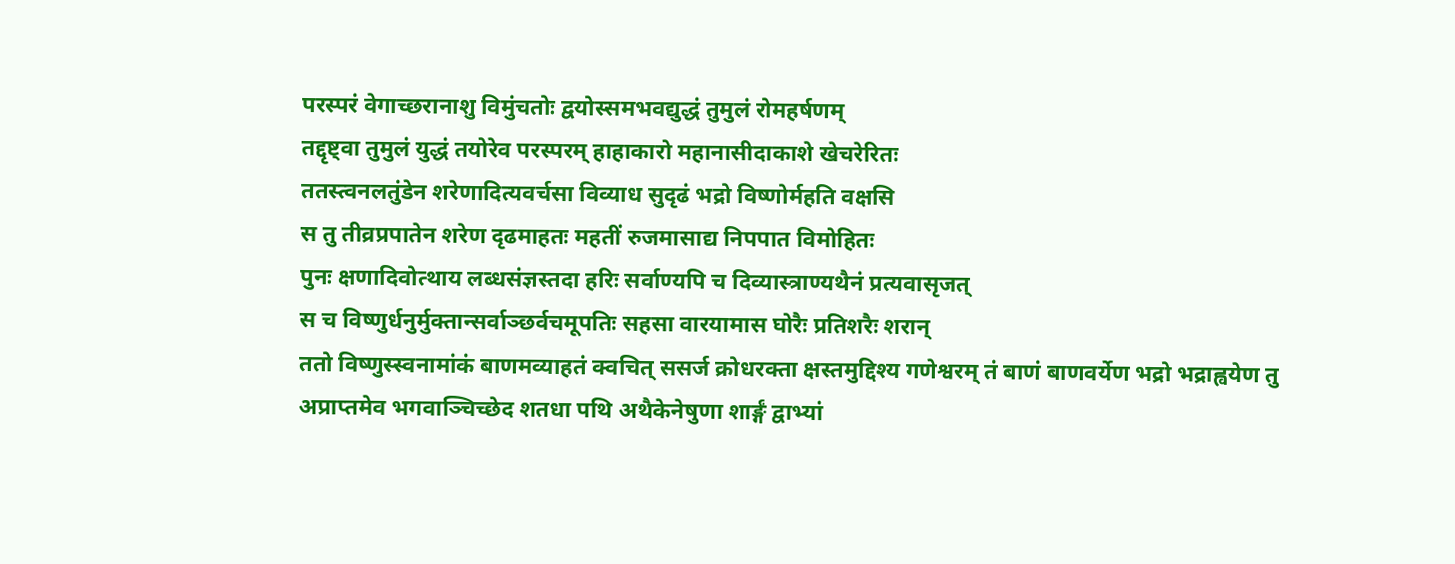परस्परं वेगाच्छरानाशु विमुंचतोः द्वयोस्समभवद्युद्धं तुमुलं रोमहर्षणम्
तद्दृष्ट्वा तुमुलं युद्धं तयोरेव परस्परम् हाहाकारो महानासीदाकाशे खेचरेरितः
ततस्त्वनलतुंडेन शरेणादित्यवर्चसा विव्याध सुदृढं भद्रो विष्णोर्महति वक्षसि
स तु तीव्रप्रपातेन शरेण दृढमाहतः महतीं रुजमासाद्य निपपात विमोहितः
पुनः क्षणादिवोत्थाय लब्धसंज्ञस्तदा हरिः सर्वाण्यपि च दिव्यास्त्राण्यथैनं प्रत्यवासृजत्
स च विष्णुर्धनुर्मुक्तान्सर्वाञ्छर्वचमूपतिः सहसा वारयामास घोरैः प्रतिशरैः शरान्
ततो विष्णुस्स्वनामांकं बाणमव्याहतं क्वचित् ससर्ज क्रोधरक्ता क्षस्तमुद्दिश्य गणेश्वरम् तं बाणं बाणवर्येण भद्रो भद्राह्वयेण तु
अप्राप्तमेव भगवाञ्चिच्छेद शतधा पथि अथैकेनेषुणा शार्ङ्गं द्वाभ्यां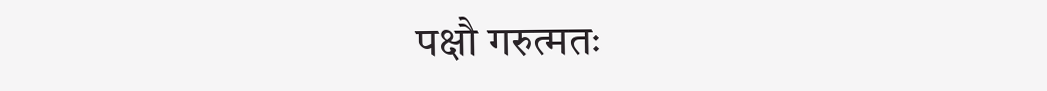पक्षौ गरुत्मतः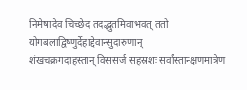निमेषादेव चिच्छेद तदद्भुतमिवाभवत् ततो योगबलाद्विष्णुर्देहाद्देवान्सुदारुणान्
शंखचक्रगदाहस्तान् विससर्ज सहस्रशः सर्वांस्तान्क्षणमात्रेण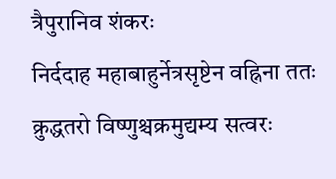त्रैपुरानिव शंकरः
निर्ददाह महाबाहुर्नेत्रसृष्टेन वह्निना ततः क्रुद्धतरो विष्णुश्चक्रमुद्यम्य सत्वरः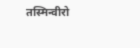तस्मिन्वीरो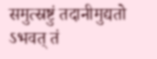समुत्स्रष्टुं तदानीमुद्यतो ऽभवत् तं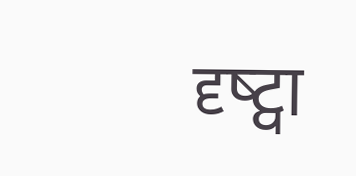दृष्ट्वा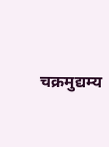चक्रमुद्यम्य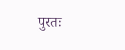पुरतः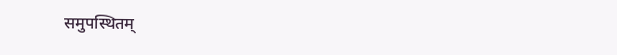समुपस्थितम्